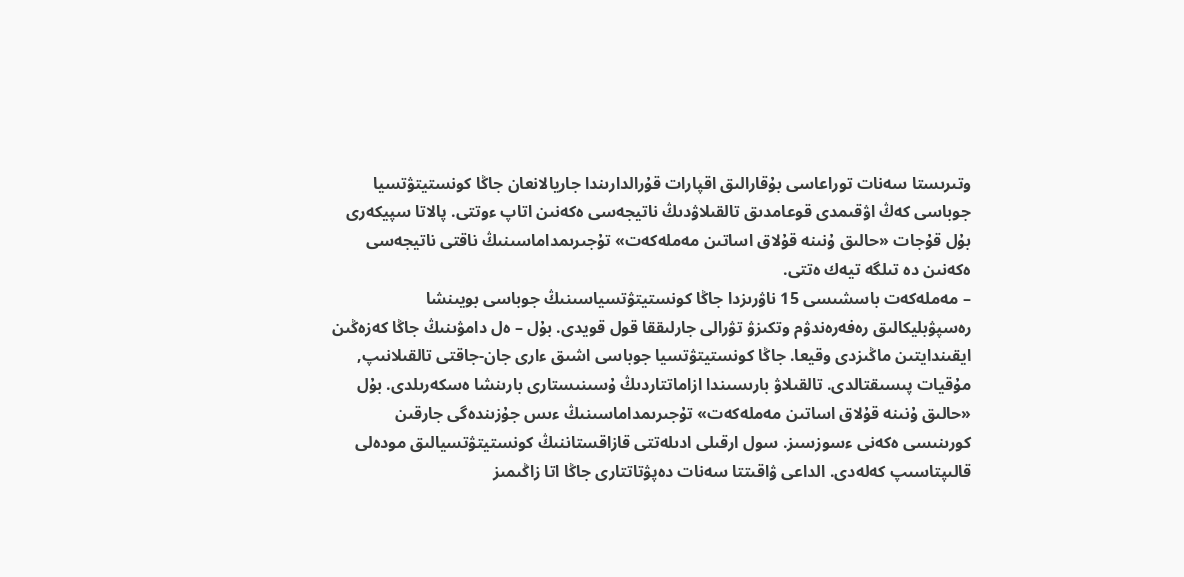وتىرىستا سەنات توراعاسى بۇقارالىق اقپارات قۇرالدارىندا جاريالانعان جاڭا كونستيتۋتسيا جوباسى كەڭ اۋقىمدى قوعامدىق تالقىلاۋدىڭ ناتيجەسى ەكەنىن اتاپ ءوتتى. پالاتا سپيكەرى بۇل قۇجات «حالىق ۇنىنە قۇلاق اساتىن مەملەكەت» تۇجىرىمداماسىنىڭ ناقتى ناتيجەسى ەكەنىن دە تىلگە تيەك ەتتى.
– مەملەكەت باسشىسى 15 ناۋرىزدا جاڭا كونستيتۋتسياسىنىڭ جوباسى بويىنشا رەسپۋبليكالىق رەفەرەندۋم وتكىزۋ تۋرالى جارلىققا قول قويدى. بۇل – ەل دامۋىنىڭ جاڭا كەزەڭىن ايقىندايتىن ماڭىزدى وقيعا. جاڭا كونستيتۋتسيا جوباسى اشىق ءارى جان-جاقتى تالقىلانىپ, مۇقيات پىسىقتالدى. تالقىلاۋ بارىسىندا ازاماتتاردىڭ ۇسىنىستارى بارىنشا ەسكەرىلدى. بۇل «حالىق ۇنىنە قۇلاق اساتىن مەملەكەت» تۇجىرىمداماسىنىڭ ءىس جۇزىندەگى جارقىن كورىنىسى ەكەنى ءسوزسىز. سول ارقىلى ادىلەتتى قازاقستاننىڭ كونستيتۋتسيالىق مودەلى قالىپتاسىپ كەلەدى. الداعى ۋاقىتتا سەنات دەپۋتاتتارى جاڭا اتا زاڭىمىز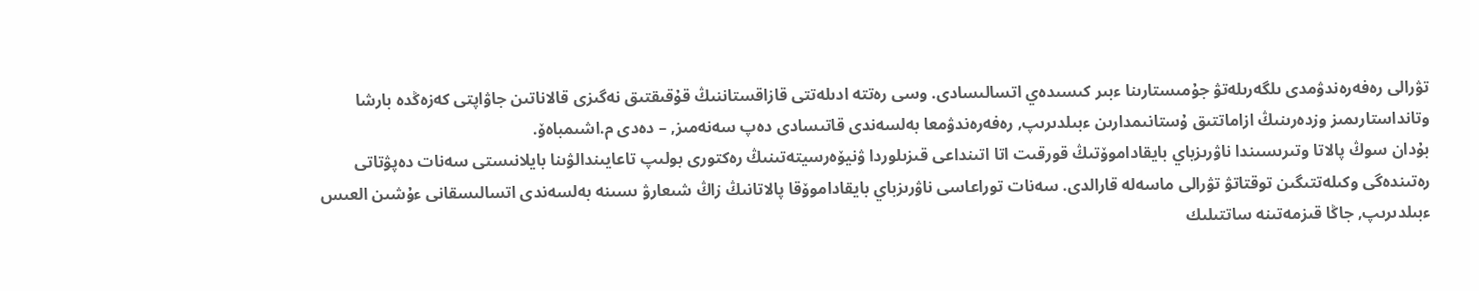تۋرالى رەفەرەندۋمدى ىلگەرىلەتۋ جۇمىستارىنا ءبىر كىسىدەي اتسالىسادى. وسى رەتتە ادىلەتتى قازاقستاننىڭ قۇقىقتىق نەگىزى قالاناتىن جاۋاپتى كەزەڭدە بارشا وتانداستارىمىز وزدەرىنىڭ ازاماتتىق ۇستانىمدارىن ءبىلدىرىپ, رەفەرەندۋمعا بەلسەندى قاتىسادى دەپ سەنەمىز, – دەدى م.اشىمباەۆ.
بۇدان سوڭ پالاتا وتىرىسىندا ناۋرىزباي بايقاداموۆتىڭ قورقىت اتا اتىنداعى قىزىلوردا ۋنيۆەرسيتەتىنىڭ رەكتورى بولىپ تاعايىندالۋىنا بايلانىستى سەنات دەپۋتاتى رەتىندەگى وكىلەتتىگىن توقتاتۋ تۋرالى ماسەلە قارالدى. سەنات توراعاسى ناۋرىزباي بايقاداموۆقا پالاتانىڭ زاڭ شىعارۋ ىسىنە بەلسەندى اتسالىسقانى ءۇشىن العىس ءبىلدىرىپ, جاڭا قىزمەتىنە ساتتىلىك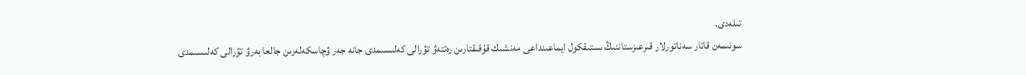تىلەدى.
سونىمەن قاتار سەناتورلار قىرعىزستاننىڭ ىستىقكول ايماعىنداعى مەنشىك قۇقىقتارىن رەتتەۋ تۋرالى كەلىسىمدى جانە جەر ۋچاسكەلەرىن جالعا بەرۋ تۋرالى كەلىسىمدى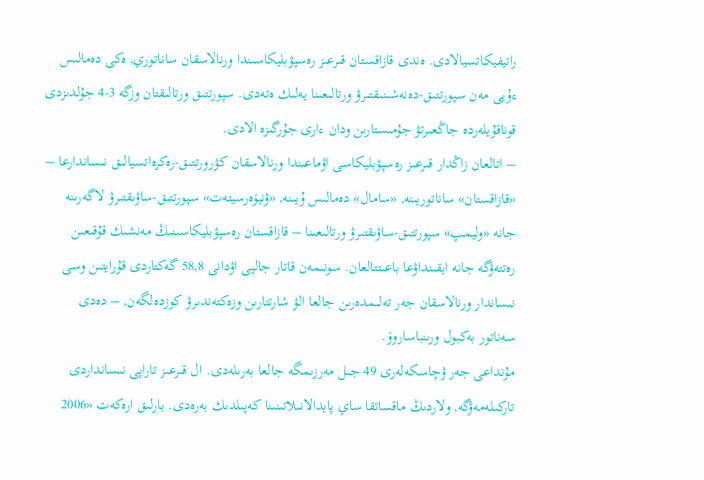راتيفيكاتسيالادى. ەندى قازاقستان قىرعىز رەسپۋبليكاسىندا ورنالاسقان ساناتوري, ەكى دەمالىس ءۇيى مەن سپورتتىق-دەنەشىنىقتىرۋ ورتالىعىنا يەلىك ەتەدى. سپورتتىق ورتالىقتان وزگە 3-4 جۇلدىزدى قوناقۇيلەردە جاڭعىرتۋ جۇمىستارىن ودان ءارى جۇرگىزە الادى.
– اتالعان زاڭدار قىرعىز رەسپۋبليكاسى اۋماعىندا ورنالاسقان كۋرورتتىق-رەكرەاتسيالىق نىساندارعا – «قازاقستان» ساناتوريىنە, «سامال» دەمالىس ۇيىنە, «ۋنيۆەرسيتەت» سپورتتىق-ساۋىقتىرۋ لاگەرىنە جانە «وليمپ» سپورتتىق-ساۋىقتىرۋ ورتالىعىنا – قازاقستان رەسپۋبليكاسىنىڭ مەنشىك قۇقىعىن رەتتەۋگە جانە ايقىنداۋعا باعىتتالعان. سونىمەن قاتار جالپى اۋدانى 58,8 گەكتاردى قۇرايتىن وسى نىساندار ورنالاسقان جەر تەلىمدەرىن جالعا الۋ شارتتارىن وزەكتەندىرۋ كوزدەلگەن, – دەدى سەناتور بەكبول ورىنباساروۆ.
مۇنداعى جەر ۋچاسكەلەرى 49 جىل مەرزىمگە جالعا بەرىلەدى. ال قىرعىز تاراپى نىسانداردى تاركىلەمەۋگە, ولاردىڭ ماقساتقا ساي پايدالانىلاتىنىنا كەپىلدىك بەرەدى. بارلىق ارەكەت «2006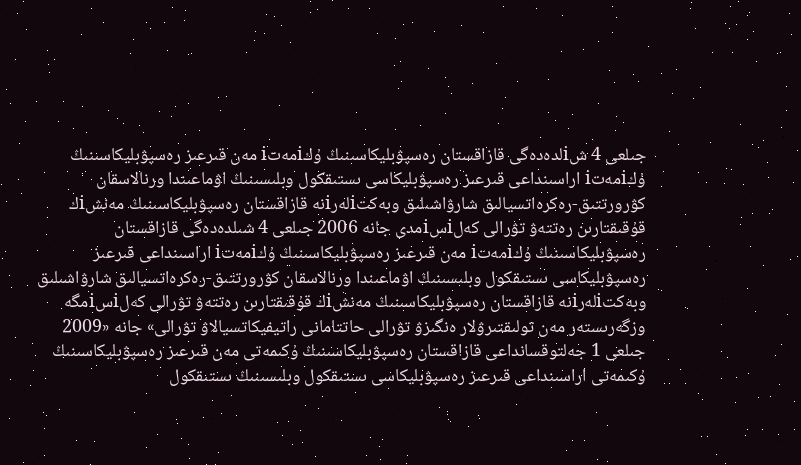جىلعى 4 شiلدەدەگى قازاقستان رەسپۋبليكاسىنىڭ ۇكiمەتi مەن قىرعىز رەسپۋبليكاسىنىڭ ۇكiمەتi اراسىنداعى قىرعىز رەسپۋبليكاسى ىستىقكول وبلىسىنىڭ اۋماعىندا ورنالاسقان كۋرورتتىق-رەكرەاتسيالىق شارۋاشىلىق وبەكتiلەرiنە قازاقستان رەسپۋبليكاسىنىڭ مەنشiك قۇقىقتارىن رەتتەۋ تۋرالى كەلiسiمدى جانە 2006 جىلعى 4 شىلدەدەگى قازاقستان رەسپۋبليكاسىنىڭ ۇكiمەتi مەن قىرعىز رەسپۋبليكاسىنىڭ ۇكiمەتi اراسىنداعى قىرعىز رەسپۋبليكاسى ىستىقكول وبلىسىنىڭ اۋماعىندا ورنالاسقان كۋرورتتىق-رەكرەاتسيالىق شارۋاشىلىق وبەكتiلەرiنە قازاقستان رەسپۋبليكاسىنىڭ مەنشiك قۇقىقتارىن رەتتەۋ تۋرالى كەلiسiمگە وزگەرىستەر مەن تولىقتىرۋلار ەنگىزۋ تۋرالى حاتتامانى راتيفيكاتسيالاۋ تۋرالى» جانە «2009 جىلعى 1 جەلتوقسانداعى قازاقستان رەسپۋبليكاسىنىڭ ۇكىمەتى مەن قىرعىز رەسپۋبليكاسىنىڭ ۇكىمەتى اراسىنداعى قىرعىز رەسپۋبليكاسى ىستىقكول وبلىسىنىڭ ىستىقكول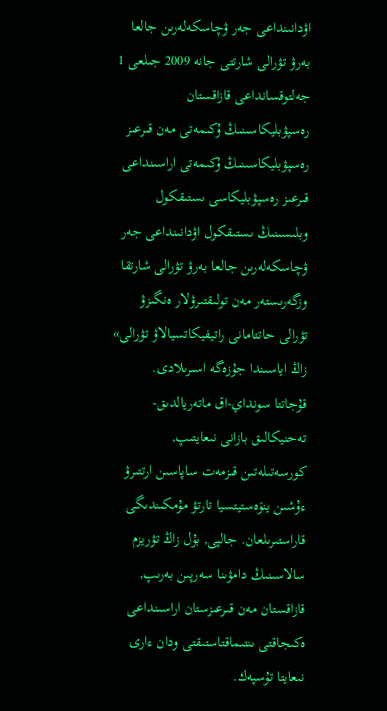اۋدانىنداعى جەر ۋچاسكەلەرىن جالعا بەرۋ تۋرالى شارتتى جانە 2009 جىلعى 1 جەلتوقسانداعى قازاقستان رەسپۋبليكاسىنىڭ ۇكىمەتى مەن قىرعىز رەسپۋبليكاسىنىڭ ۇكىمەتى اراسىنداعى قىرعىز رەسپۋبليكاسى ىستىقكول وبلىسىنىڭ ىستىقكول اۋدانىنداعى جەر ۋچاسكەلەرىن جالعا بەرۋ تۋرالى شارتقا وزگەرىستەر مەن تولىقتىرۋلار ەنگىزۋ تۋرالى حاتتامانى راتيفيكاتسيالاۋ تۋرالى» زاڭ اياسىندا جۇزەگە اسىرىلادى.
قۇجاتتا سونداي-اق ماتەريالدىق-تەحنيكالىق بازانى نىعايتىپ, كورسەتىلەتىن قىزمەت ساپاسىن ارتتىرۋ ءۇشىن ينۆەستيتسيا تارتۋ مۇمكىندىگى قاراستىرىلعان. جالپى, بۇل زاڭ تۋريزم سالاسىنىڭ دامۋىنا سەرپىن بەرىپ, قازاقستان مەن قىرعىزستان اراسىنداعى ەكىجاقتى ىنتىماقتاستىقتى ودان ءارى نىعايتا تۇسپەك.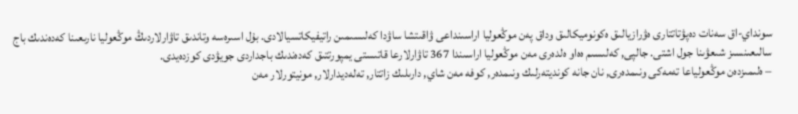سونداي-اق سەنات دەپۋتاتتارى ەۋرازيالىق ەكونوميكالىق وداق پەن موڭعوليا اراسىنداعى ۋاقىتشا ساۋدا كەلىسىمىن راتيفيكاتسيالادى. بۇل اسىرەسە وتاندىق تاۋارلاردىڭ موڭعوليا نارىعىنا كەدەندىك باج سالىعىنسىز شىعۋىنا جول اشتى. جالپى, كەلىسىم ەەاو ەلدەرى مەن موڭعوليا اراسىندا 367 تاۋارلارعا قاتىستى يمپورتتىق كەدەندىك باجداردى جويۋدى كوزدەيدى.
– ەلىمىزدەن موڭعولياعا تەمەكى ونىمدەرى, نان جانە كونديتەرلىك ونىمدەر, كوفە مەن شاي, دارىلىك زاتتار, تەلەديدارلار, مونيتورلار مەن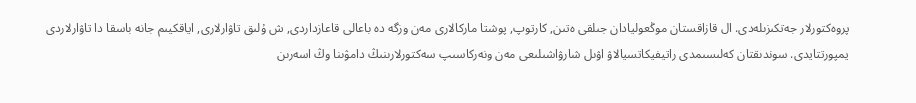پروەكتورلار جەتكىزىلەدى. ال قازاقستان موڭعوليادان جىلقى ەتىن, كارتوپ, پوشتا ماركالارى مەن وزگە دە باعالى قاعازداردى, ش ۇلىق تاۋارلارى, اياقكيىم جانە باسقا دا تاۋارلاردى يمپورتتايدى. سوندىقتان كەلىسىمدى راتيفيكاتسيالاۋ اۋىل شارۋاشىلىعى مەن ونەركاسىپ سەكتورلارىنىڭ دامۋىنا وڭ اسەرىن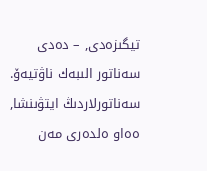تيگىزەدى, – دەدى سەناتور الىبەك ناۋتيەۆ.
سەناتورلاردىڭ ايتۋىنشا, ەەاو ەلدەرى مەن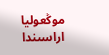موڭعوليا اراسىندا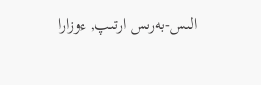الىس-بەرىس ارتىپ, ءوزارا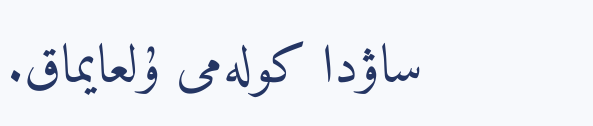ساۋدا كولەمى ۇلعايماق.